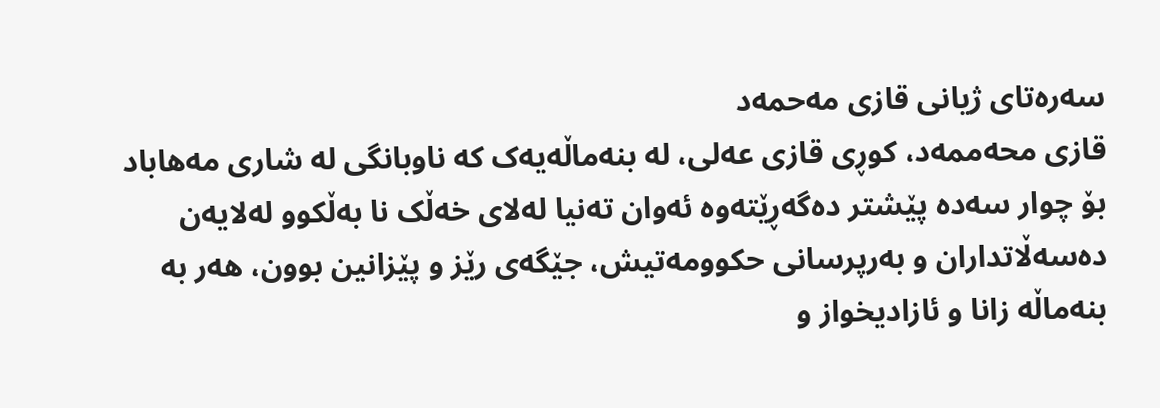سەرەتای ژیانی قازی مەحمەد
قازی محەممەد، کوڕی قازی عەلی، لە بنەماڵەیەک کە ناوبانگی لە شاری مەھاباد بۆ چوار سەدە پێشتر دەگەڕێتەوە ئەوان تەنیا لەلای خەڵک نا بەڵکوو لەلایەن دەسەڵاتداران و بەرپرسانی حکوومەتیش، جێگەی رێز و پێزانین بوون، ھەر بە بنەماڵە زانا و ئازادیخواز و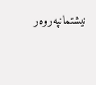نیشتمانپەروەر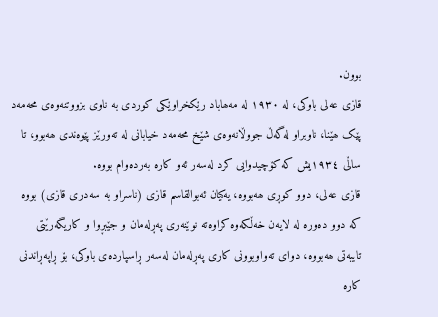بوون.
قازی عەلی باوکی، لە ١٩٣٠ لە مەھاباد رێکخراوێکی کوردی بە ناوی بزووتنەوەی محەمەد پێک ھێنا، ناوبراو لەگەڵ جووڵانەوەی شێخ محەمەد خیابانی لە تەورێز پێوەندی ھەبوو، تا ساڵی ١٩٣٤یش کە کۆچیدوایی کرد لەسەر ئەو کارە بەردەوام بووە.
قازی عەلی، دوو کوڕی ھەبووە، یەکیان ئەبوالقاسم قازی (ناسراو بە سەدری قازی) بووە کە دوو دەورە لە لایەن خەڵکەوە کراوەتە نوێنەری پەڕلەمان و جێبڕوا و کاریگەرێتی تایبەتی ھەبووە، دوای تەواوبوونی کاری پەڕلەمان لەسەر ڕاسپاردەی باوکی، بۆ ڕاپەڕاندنی کارە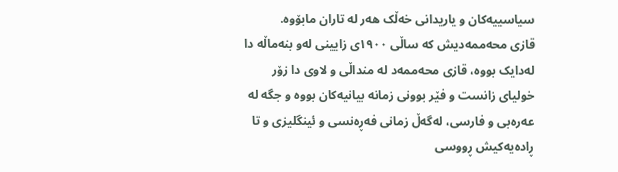سیاسییەکان و یاریدانی خەڵک ھەر لە تاران مابۆوە.
قازی محەممەدیش کە ساڵی ١٩٠٠ی زایینی لەو بنەماڵە دا لەدایک بووە، قازی محەممەد لە منداڵی و لاوی دا زۆر خولیای زانست و فێر بوونی زمانە بیانیەکان بووە و جگە لە عەرەبی و فارسی، لەگەڵ زمانی فەڕەنسی و ئینگلیزی و تا ڕادەیەکیش ڕووسی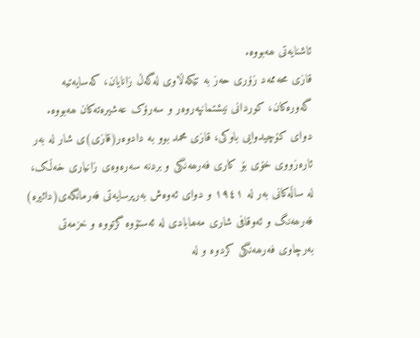ئاشنایەتی ھەبووە.
قازی محەممەد زۆری حەز بە تێکەڵاوی لەگەڵ زانایان، کەسایەتیە گەورەکان، کوردانی نیشتمانپەروەر و سەرۆک عەشیرەتەکان ھەبووە.
دوای کۆچیدوایی باوکی، قازی محمد بوو بە دادوەر(قازی)ی شار لە بەر ئارەزووی خۆی بۆ کاری فەرھەنگی و بردنە سەرەوەی زانیاری خەڵک، لە ساڵەکانی بەر لە ١٩٤١ و دوای ئەوەش بەرپرسایەتی فەرمانگەی(دائیرە) فەرھەنگ و ئەوقافی شاری مەھابادی لە ئەستۆوە گرتووە و خزمەتی بەرچاوی فەرھەنگی کردوە و لە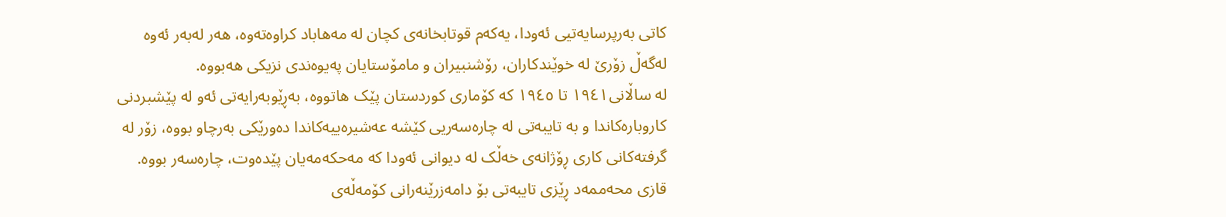کاتی بەرپرسایەتیی ئەودا، یەکەم قوتابخانەی کچان لە مەھاباد کراوەتەوە، ھەر لەبەر ئەوە لەگەڵ زۆرێ لە خوێندکاران، رۆشنبیران و مامۆستایان پەیوەندی نزیکی ھەبووە.
لە ساڵانی١٩٤١ تا ١٩٤٥ کە کۆماری کوردستان پێک ھاتووە، بەڕێوبەرایەتی ئەو لە پێشبردنی کاروبارەکاندا و بە تایبەتی لە چارەسەریی کێشە عەشیرەییەکاندا دەورێکی بەرچاو بووە، زۆر لە گرفتەکانی کاری ڕۆژانەی خەڵک لە دیوانی ئەودا کە مەحکەمەیان پێدەوت، چارەسەر بووە.
قازی محەممەد ڕێزی تایبەتی بۆ دامەزرێنەرانی کۆمەڵەی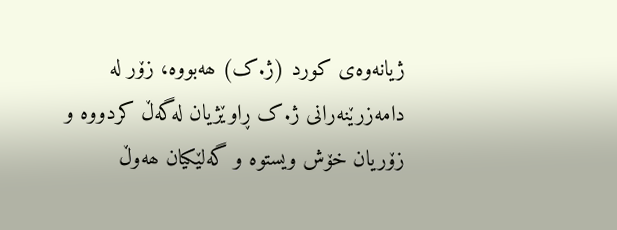ژیانەوەی کورد (ژ.ک) ھەبووە، زۆر لە دامەزرێنەرانی ژ.ک ڕاوێژیان لەگەڵ کردووە و زۆریان خۆش ویستوە و گەلێکیان ھەوڵ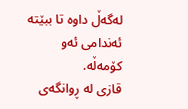لەگەڵ داوە تا ببێتە ئەندامی ئەو کۆمەڵە.
قازی لە ڕوانگەی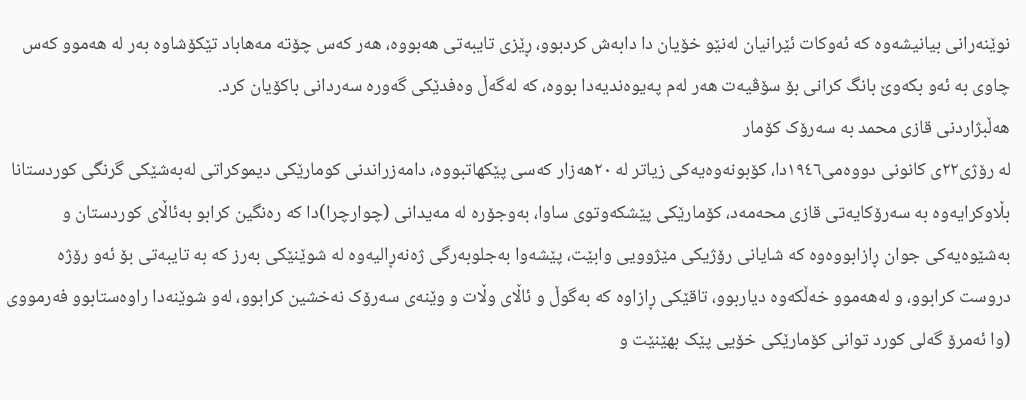نوێنەرانی بیانیشەوە کە ئەوکات ئێرانیان لەنێو خۆیان دا دابەش کردبوو، ڕێزی تایبەتی ھەبووە، ھەر کەس چۆتە مەھاباد تێکۆشاوە بەر لە ھەموو کەس چاوی بە ئەو بکەوێ بانگ کرانی بۆ سۆڤیەت ھەر لەم پەیوەندیەدا بووە، کە لەگەڵ وەفدێکی گەورە سەردانی باکۆیان کرد.
ھەڵبژاردنی قازی محمد بە سەرۆک کۆمار
لە رۆژی٢٢ی کانونی دووەمی١٩٤٦دا، کۆبونەوەیەکی زیاتر لە ٢٠ھەزار کەسی پێکھاتبووە، دامەزراندنی کومارێکی دیموکراتی لەبەشێکی گرنگی کوردستانا بڵاوکرایەوە بە سەرۆکایەتی قازی محەمەد، کۆمارێکی پێشکەوتوی ساوا، بەوجۆرە لە مەیدانی (چوارچرا)دا کە رەنگین کرابو بەئاڵای کوردستان و بەشێوەیەکی جوان ڕازابووەوە کە شایانی رۆژیکی مێژوویی وابێت، پێشەوا بەجلوبەرگی ژەنەڕالیەوە لە شوێنێکی بەرز کە بە تایبەتی بۆ ئەو رۆژە دروست کرابوو، و لەھەموو خەڵکەوە دیاربوو، تاقێکی ڕازاوە کە بەگوڵ و ئاڵای وڵات و وێنەی سەرۆک نەخشین کرابوو، لەو شوێنەدا راوەستابوو فەرمووی (وا ئەمرۆ گەلی کورد توانی کۆمارێکی خۆیی پێک بھێنێت و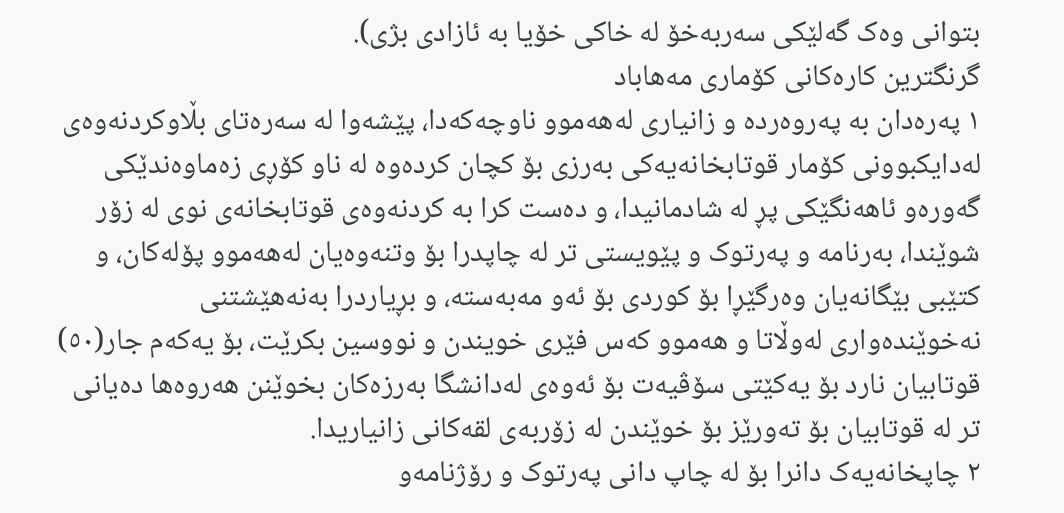بتوانی وەک گەلێکی سەربەخۆ لە خاکی خۆیا بە ئازادی بژی).
گرنگترین کارەکانی کۆماری مەھاباد
١ پەرەدان بە پەروەردە و زانیاری لەھەموو ناوچەکەدا، پێشەوا لە سەرەتای بڵاوکردنەوەی لەدایکبوونی کۆمار قوتابخانەیەکی بەرزی بۆ کچان کردەوە لە ناو کۆڕی زەماوەندێکی گەورەو ئاھەنگێکی پڕ لە شادمانیدا، و دەست کرا بە کردنەوەی قوتابخانەی نوی لە زۆر شوێندا، بەرنامە و پەرتوک و پێویستی تر لە چاپدرا بۆ وتنەوەیان لەھەموو پۆلەکان، و کتێبی بێگانەیان وەرگێڕا بۆ کوردی بۆ ئەو مەبەستە، و بڕیاردرا بەنەھێشتنی نەخوێندەواری لەوڵاتا و ھەموو کەس فێری خویندن و نووسین بکرێت، بۆ یەکەم جار(٥٠) قوتابیان نارد بۆ یەکێتی سۆڤیەت بۆ ئەوەی لەدانشگا بەرزەکان بخوێنن ھەروەھا دەیانی تر لە قوتابیان بۆ تەورێز بۆ خوێندن لە زۆربەی لقەکانی زانیاریدا.
٢ چاپخانەیەک دانرا بۆ لە چاپ دانی پەرتوک و رۆژنامەو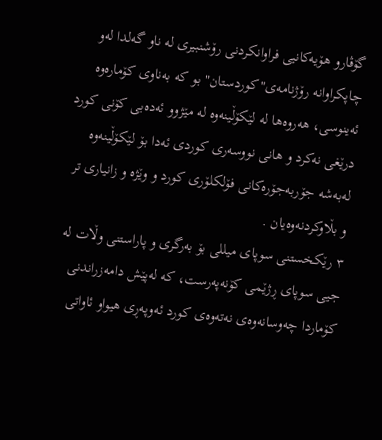گۆڤارو ھۆیەکانیی فراوانکردنی رۆشنبیری لە ناو گەلدا لەو چاپکراوانە رۆژنامەی"کوردستان" بو کە بەناوی کۆمارەوە ئەینوسی، ھەروەھا لە لێکۆڵینەوە لە مێژوو ئەدەبی کۆنی کورد درێغی نەکرد و ھانی نووسەری کوردی ئەدا بۆ لێکۆڵینەوە لەبەشە جۆربەجۆرەکانی فۆلکلۆری کورد و وێژە و زانیاری تر و بڵاوکردنەوەیان .
٣ رێکخستنی سوپای میللی بۆ بەرگری و پاراستنی وڵات لە جیی سوپای ڕژێمی کۆنەپەرست، کە لەپێش دامەزراندنی کۆماردا چەوسانەوەی نەتەوەی کورد ئەوپەڕی ھیواو ئاواتی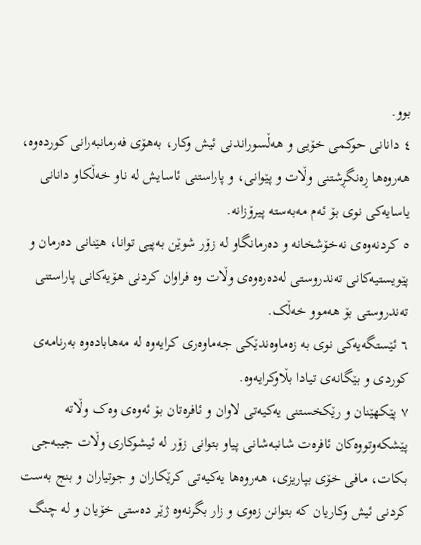بوو.
٤ دانانی حوکمی خۆیی و ھەڵسوراندنی ئیش وکار، بەھۆی فەرمانبەرانی کوردەوە، ھەروەھا ڕەنگڕشتنی وڵات و پێوانی، و پاراستنی ئاسایش لە ناو خەڵکاو دانانی یاسایەکی نوی بۆ ئەم مەبەستە پیرۆزانە.
٥ کردنەوەی نەخۆشخانە و دەرمانگاو لە زۆر شوێن بەپیی توانا، ھێنانی دەرمان و پێویستیەکانی تەندروستی لەدەرەوەی وڵات وە فراوان کردنی ھۆیەکانی پاراستنی تەندروستی بۆ ھەموو خەڵک.
٦ ئێستگەیەکی نوی بە زەماوەندێکی جەماوەری کرایەوە لە مەھابادەوە بەرنامەی کوردی و بێگانەی تیادا بڵاوکرایەوە.
٧ پێکھێنان و رێکخستنی یەکیەتی لاوان و ئافرەتان بۆ ئەوەی وەک وڵاتە پێشکەوتووەکان ئافرەت شانبەشانی پیاو بتوانی زۆر لە ئیشوکاری وڵات جیبەجی بکات، مافی خۆی بپاریزی، ھەروەھا یەکیەتی کرێکاران و جوتیاران و بنج بەست کردنی ئیش وکاریان کە بتوانن زەوی و زار بگرنەوە ژێر دەستی خۆیان و لە چنگ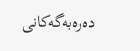دەرەبەگەکانی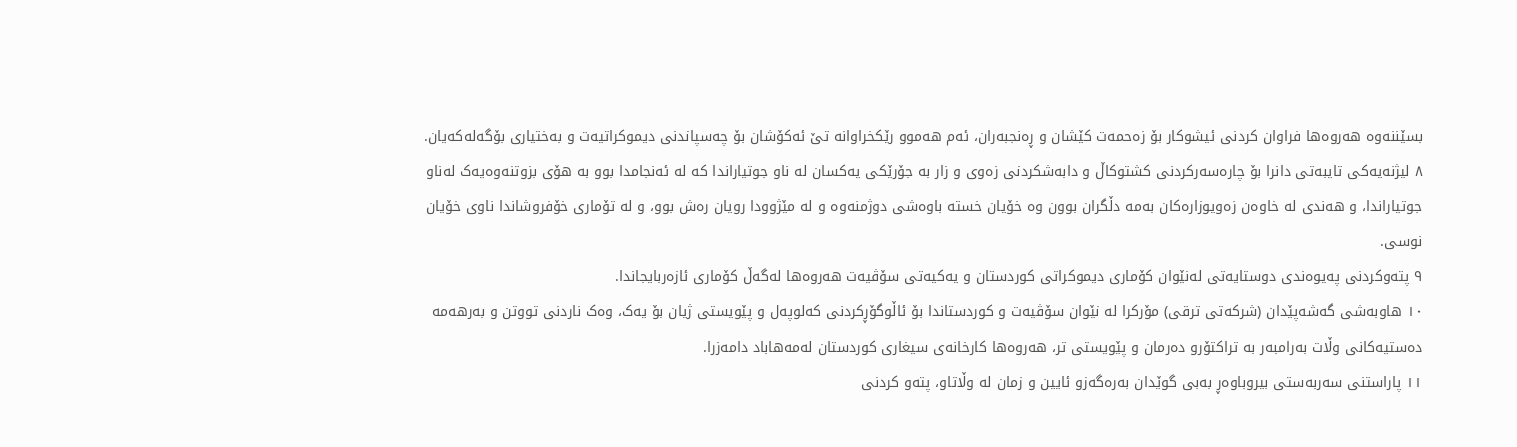بسێننەوە ھەروەھا فراوان کردنی ئیشوکار بۆ زەحمەت کێشان و ڕەنجبەران، ئەم ھەموو رێکخراوانە تێ ئەکۆشان بۆ چەسپاندنی دیموکراتیەت و بەختیاری بۆگەلەکەیان.
٨ لیژنەیەکی تایبەتی دانرا بۆ چارەسەرکردنی کشتوکاڵ و دابەشکردنی زەوی و زار بە جۆرێکی یەکسان لە ناو جوتیاراندا کە لە ئەنجامدا بوو بە ھۆی بزوتنەوەیەک لەناو جوتیاراندا، و ھەندی لە خاوەن زەویوزارەکان بەمە دڵگران بوون وە خۆیان خستە باوەشی دوژمنەوە و لە مێژوودا رویان رەش بوو، و لە تۆماری خۆفروشاندا ناوی خۆیان نوسی.
٩ پتەوکردنی پەیوەندی دوستایەتی لەنێوان کۆماری دیموکراتی کوردستان و یەکیەتی سۆڤیەت ھەروەھا لەگەڵ کۆماری ئازەربایجاندا.
١٠ ھاوبەشی گەشەپێدان (شرکەتی ترقی) مۆرکرا لە نێوان سۆڤیەت و کوردستاندا بۆ ئاڵوگۆڕکردنی کەلوپەل و پێویستی ژیان بۆ یەک، وەک ناردنی تووتن و بەرھەمە دەستیەکانی وڵات بەرامبەر بە تراکتۆرو دەرمان و پێویستی تر، ھەروەھا کارخانەی سیغاری کوردستان لەمەھاباد دامەزرا.
١١ پاراستنی سەربەستی بیروباوەڕ بەبی گوێدان بەرەگەزو ئایین و زمان لە وڵاتاو، پتەو کردنی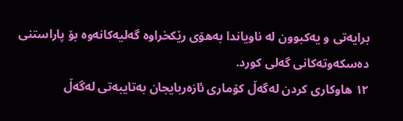برایەتی و یەکبوون لە ناویاندا بەھۆی رێکخراوە گەلیەکانەوە بۆ پاراستنی دەسکەوتەکانی گەلی کورد.
١٢ ھاوکاری کردن لەگەڵ کۆماری ئازەربایجان بەتایبەتی لەگەڵ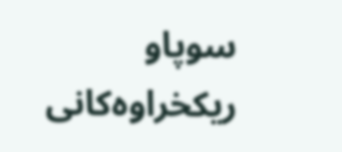سوپاو ریکخراوەکانی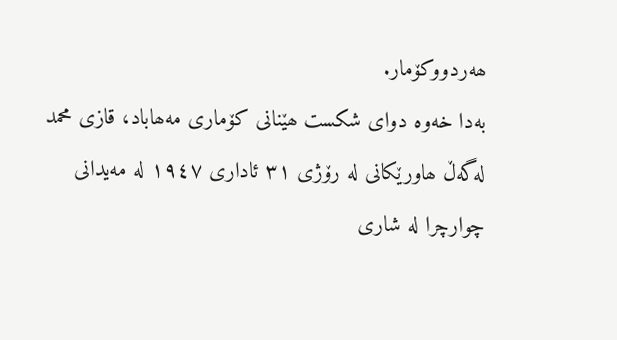ھەردووکۆمار.
بەدا خەوە دوای شکست ھێنانی کۆماری مەھاباد، قازی محمد لەگەڵ ھاورێکانی لە رۆژی ٣١ ئاداری ١٩٤٧ لە مەیدانی چوارچرا لە شاری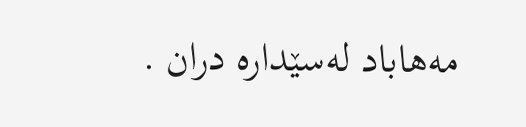مەھاباد لەسێدارە دران .